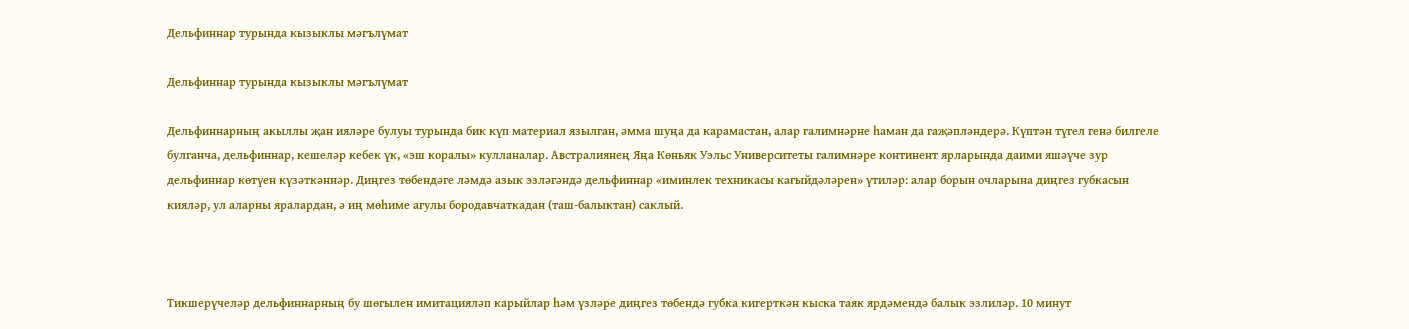Дельфиннар турында кызыклы мәгълүмат

Дельфиннар турында кызыклы мәгълүмат

Дельфиннарның акыллы җан ияләре булуы турында бик күп материал язылган, әмма шуңа да карамастан, алар галимнәрне һаман да гаҗәпләндерә. Күптән түгел генә билгеле булганча, дельфиннар, кешеләр кебек үк, «эш коралы» кулланалар. Австралиянең Яңа Көньяк Уэльс Университеты галимнәре континент ярларында даими яшәүче зур дельфиннар көтүен күзәткәннәр. Диңгез төбендәге ләмдә азык эзләгәндә дельфиннар «иминлек техникасы кагыйдәләрен» үтиләр: алар борын очларына диңгез губкасын кияләр, ул аларны яралардан, ә иң мөһиме агулы бородавчаткадан (таш-балыктан) саклый.



Тикшерүчеләр дельфиннарның бу шөгылен имитацияләп карыйлар һәм үзләре диңгез төбендә губка кигерткән кыска таяк ярдәмендә балык эзлиләр. 10 минут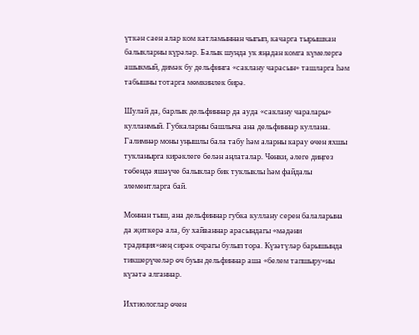үткән саен алар ком катламыннан чыгып, качарга тырышкан балыкларны күрәләр. Балык шунда ук яңадан комга күмелергә ашыкмый, димәк бу дельфинга «саклану чарасын» ташларга һәм табышны тотарга мөмкинлек бирә.

Шулай да, барлык дельфиннар да ауда «саклану чаралары» кулланмый. Губкаларны башлыча ана дельфиннар куллана. Галимнәр моны уңышлы бала табу һәм аларны карау өчен яхшы тукланырга кирәклеге белән аңлаталар. Чөнки, әлеге диңгез төбендә яшәүче балыклар бик туклыклы һәм файдалы элементларга бай.

Моннан тыш, ана дельфиннар губка куллану серен балаларына да җиткерә ала, бу хайваннар арасындагы «мәдәни традиция»нең сирәк очрагы булып тора. Күзәтүләр барышында тикшерүчеләр өч буын дельфиннар аша «белем тапшыру»ны күзәтә алганнар.

Ихтиологлар өчен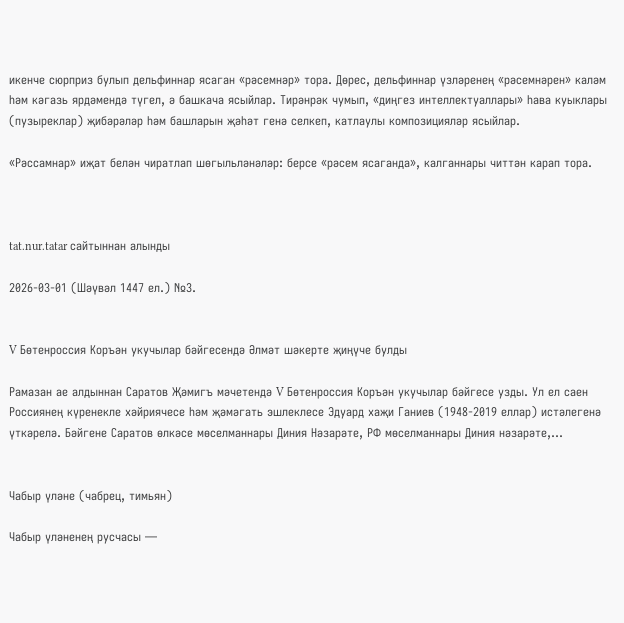икенче сюрприз булып дельфиннар ясаган «рәсемнәр» тора. Дөрес, дельфиннар үзләренең «рәсемнәрен» каләм һәм кәгазь ярдәмендә түгел, ә башкача ясыйлар. Тирәнрәк чумып, «диңгез интеллектуаллары» һава куыклары (пузыреклар) җибәрәләр һәм башларын җәһәт генә селкеп, катлаулы композицияләр ясыйлар.

«Рәссамнар» иҗат белән чиратлап шөгыльләнәләр: берсе «рәсем ясаганда», калганнары читтән карап тора.



tat.nur.tatar сайтыннан алынды

2026-03-01 (Шәүвәл 1447 ел.) №3.


V Бөтенроссия Коръән укучылар бәйгесендә Әлмәт шәкерте җиңүче булды

Рамазан ае алдыннан Саратов Җәмигъ мәчетендә V Бөтенроссия Коръән укучылар бәйгесе узды. Ул ел саен Россиянең күренекле хәйриячесе һәм җәмәгать эшлеклесе Эдуард хаҗи Ганиев (1948-2019 еллар) истәлегенә үткәрелә. Бәйгене Саратов өлкәсе мөселманнары Диния Нәзарәте, РФ мөселманнары Диния нәзарәте,...


Чабыр үләне (чабрец, тимьян)

Чабыр үләненең русчасы —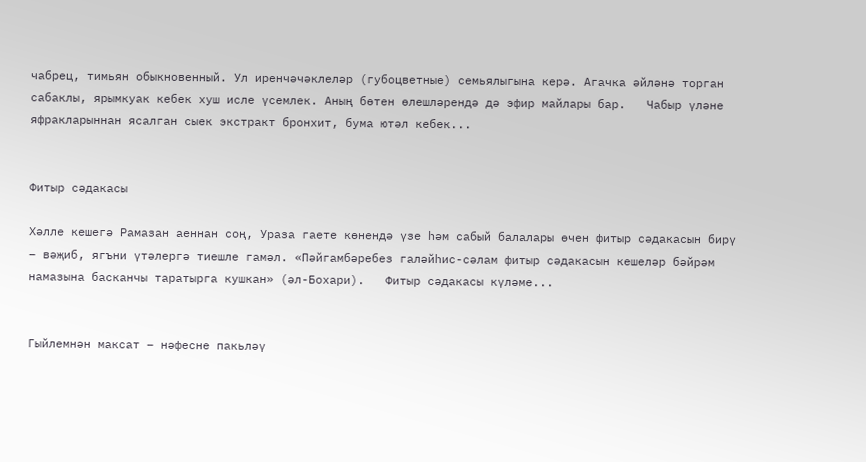чабрец, тимьян обыкновенный. Ул иренчәчәклеләр (губоцветные) семьялыгына керә. Агачка әйләнә торган сабаклы, ярымкуак кебек хуш исле үсемлек. Аның бөтен өлешләрендә дә эфир майлары бар.   Чабыр үләне яфракларыннан ясалган сыек экстракт бронхит, бума ютәл кебек...


Фитыр сәдакасы

Хәлле кешегә Рамазан аеннан соң, Ураза гаете көнендә үзе һәм сабый балалары өчен фитыр сәдакасын бирү – вәҗиб, ягъни үтәлергә тиешле гамәл. «Пәйгамбәребез галәйһис-сәлам фитыр сәдакасын кешеләр бәйрәм намазына басканчы таратырга кушкан» (әл-Бохари).   Фитыр сәдакасы күләме...


Гыйлемнән максат – нәфесне пакьләү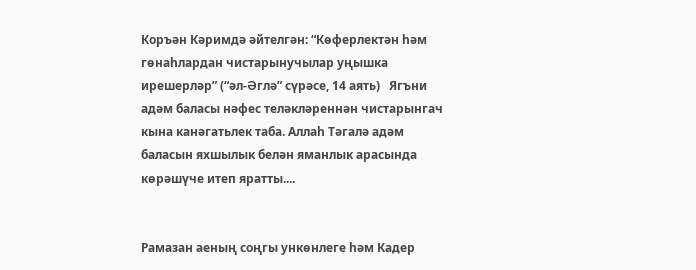Коръән Кәримдә әйтелгән: “Көферлектән һәм гөнаһлардан чистарынучылар уңышка ирешерләр” (“әл-Әглә” сүрәсе, 14 аять)   Ягъни адәм баласы нәфес теләкләреннән чистарынгач кына канәгатьлек таба. Аллаһ Тәгалә адәм баласын яхшылык белән яманлык арасында көрәшүче итеп яратты....


Рамазан аеның соңгы ункөнлеге һәм Кадер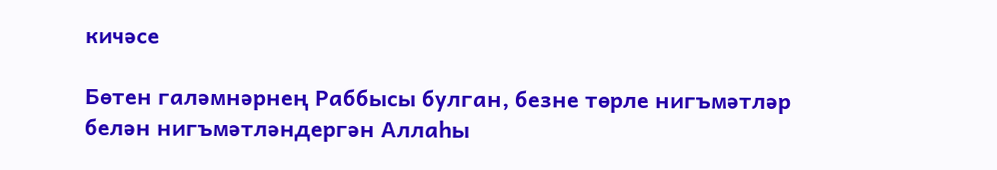кичәсе

Бөтен галәмнәрнең Раббысы булган, безне төрле нигъмәтләр белән нигъмәтләндергән Аллаһы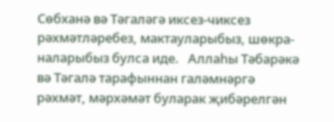Сөбханә вә Тәгаләгә иксез-чиксез рәхмәтләребез, мактауларыбыз, шөкра-наларыбыз булса иде.   Аллаһы Тәбарәкә вә Тәгалә тарафыннан галәмнәргә рәхмәт, мәрхәмәт буларак җибәрелгән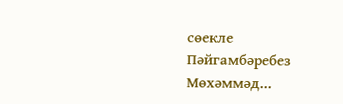сөекле Пәйгамбәребез Мөхәммәд...